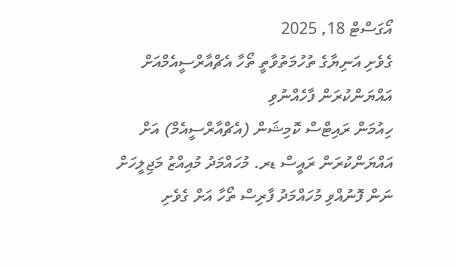އޯގަސްޓް 18, 2025
ގެވެށި އަނިޔާގެ ތުހުމަތުވާތީ ތޯހާ އެޗްއާރްސީއެމްއަށް އައްޔަންކުރަން ފާހެއްނުވި
ހިއުމަން ރައިޓްސް ކޮމިޝަން (އެޗްއާރްސީއެމް) އަށް އައްޔަންކުރަން ރައީސް ޑރ. މުހައްމަދު މުއިއްޒު މަޖިލީހަށް ނަން ފޮނުއްވި މުހައްމަދު ފާރިސް ތޯހާ އަށް ގެވެށި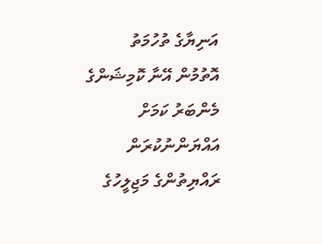އަނިޔާގެ ތުހުމަތު އޮތުމުން އޭނާ ކޮމިޝަންގެ މެންބަރު ކަމަށް އައްޔަންނުކުރަން ރައްޔިތުންގެ މަޖިލީހުގެ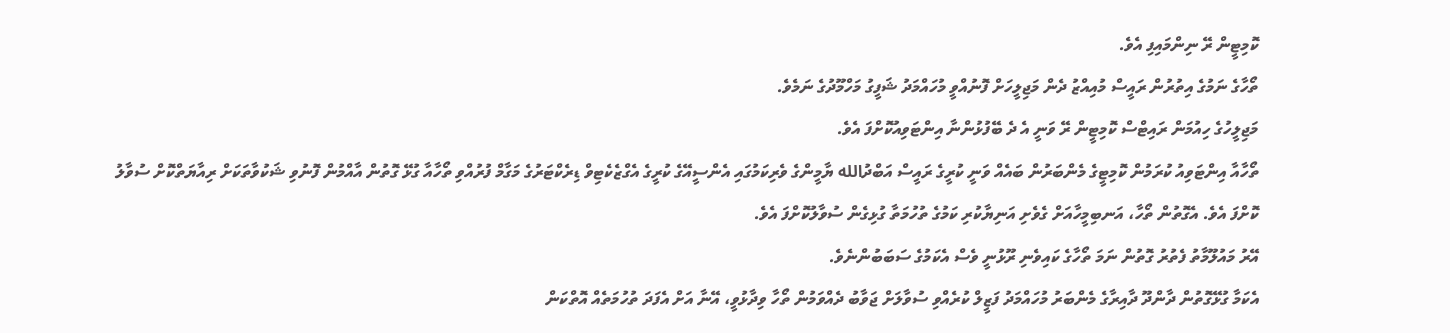ކޮމިޓީން ރޭ ނިންމައިފި އެވެ.
ތޯހާގެ ނަމުގެ އިތުރުން ރައީސް މުއިއްޒު ދެން މަޖިލީހަށް ފޮނުއްވީ މުހައްމަދު ޝަފީގު މަހްމޫދުގެ ނަމެވެ.
މަޖިލީހުގެ ހިއުމަން ރައިޓްސް ކޮމިޓީން ރޭ ވަނީ އެ ދެ ބޭފުޅުންނާ އިންޓަވިއުކޮށްފަ އެވެ.
ތޯހާއާ އިންޓަވިއު ކުރަމުން ކޮމިޓީގެ މެންބަރުން ބައެއް ވަނީ ކުރީގެ ރައީސް އަބްދުالله ޔާމީންގެ ވެރިކަމުގައި އެންސީއޭގެ ކުރީގެ އެގްޒެކެޓިވް ޑިރެކްޓަރުގެ މަގާމް ފުރުއްވި ތޯހާއާ ގުޅޭ ގޮތުން އާއްމުން ފޮނުވި ޝަކުވާތަކަށް ރިއާޔަތްކޮށް ސުވާލު ކޮށްފަ އެވެ. އެގޮތުން ތޯހާ، އަނބިމީހާއަށް ގެވެށި އަނިޔާކުރި ކަމުގެ ތުހުމަތާ ގުޅިގެން ސުވާލުކޮށްފަ އެވެ.
އޭރު މައުލޫމާތު ފެތުރު ގޮތުން ނަމަ ތޯހާގެ ކައިވެނި ރޫޅުނީ ވެސް އެކަމުގެ ސަބަބުންނެވެ.
އެކަމާ ގުޅޭގޮތުން ދާންދޫ ދާއިރާގެ މެންބަރު މުހައްމަދު ފަޒީލް ކުރެއްވި ސުވާލަށް ޖަވާބު ދެއްވަމުން ތޯހާ ވިދާޅުވީ، އޭނާ އަށް އެފަދަ ތުހުމަތެއް އޮތްކަން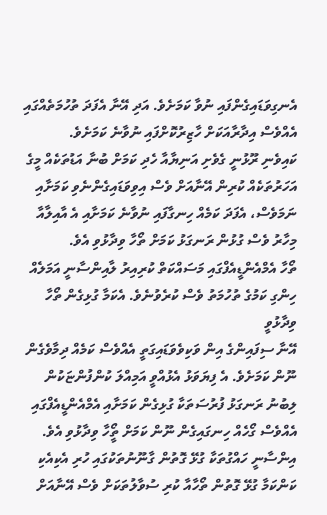އެނގިވަޑައިގެންފައި ނުވާ ކަމަށެވެ. އަދި އޭނާ އެފަދަ ތުހުމަތެއްގައި އެއްވެސް އިދާރާއަކަށް ހާޒިރުކޮށްފައި ނުވާނެ ކަމަށެވެ.
ކައިވެނި ރޫޅުނީ ގެވެށި އަނިޔާއާ ހެދި ކަމަށް ބުނާ އަޑުތަކެއް މީގެ އަހަރުތަކެއް ކުރިން އޭނާއަށް ވެސް އިވިވަޑައިގެންނެވި ކަމަށާއި ނަމަވެސް، އެފަދަ ކަމެއް ހިނގާފައި ނުވާނެ ކަމަށާއި އެ އާއިލާއާ މިހާރު ވެސް ގުޅުން ރަނގަޅު ކަމަށް ތޯހާ ވިދާޅުވި އެވެ.
ތޯހާ އެމްއެންޑީއެފްގައި މަސައްކަތް ކުރިއިރު ލާއިންސާނީ އަމަލެއް ހިންގި ކަމުގެ ތުހުމަތު ވެސް ކުރެވުނެވެ. އެކަމާ ގުޅިގެން ތޯހާ ވިދާޅުވީ
އޭނާ ސިފައިންގެ އިން ވަކިވެވަޑައިގަތީ އެއްވެސް ކަމެއް ދިމާވެގެން ނޫން ކަމަށެވެ. އެ ފިޔަވަޅު އެޅުއްވީ އަމިއްލަ ކުންފުންޏަކުން ލިބުނު ރަނގަޅު ފުރުސަތަކާ ގުޅިގެން ކަމަށާއި އެމްއެންޑީއެފްގައި އެއްވެސް ގޯހެއް ހިނގައިގެން ނޫން ކަމަށް ތީޯހާ ވިދާޅުވި އެވެ.
އިންސާނީ ހައްގުތަކާ ގުޅޭ ގޮތުން ގާނޫނުތަކުގައި ހުރި އެކިއެކި ކަންކަމާ ގުޅޭ ގޮތުން ތޯހާއާ ކުރި ސުވާލުތަކަށް ވެސް އޭނާއަށް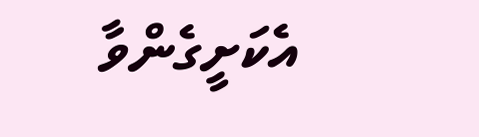އެކަށީގެންވާ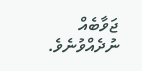ޖަވާބެއް ނުދެއްވުނެވެ.